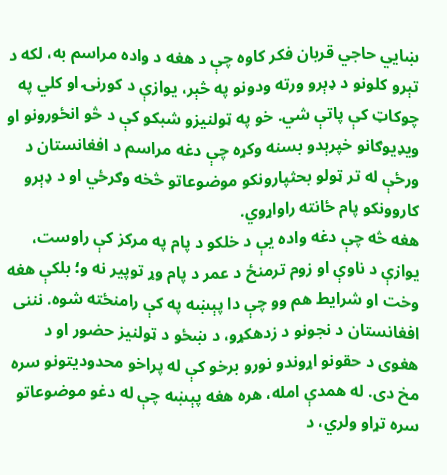ښايي حاجي قربان فکر کاوه چې د هغه د واده مراسم به، لکه د تېرو کلونو د ډېرو ورته ودونو په څېر، یوازې د کورنۍ او کلي په چوکاټ کې پاتې شي. خو په ټولنیزو شبکو کې د څو انځورونو او ویډیوګانو خپرېدو بسنه وکړه چې دغه مراسم د افغانستان د ورځې له تر ټولو بحثپارونکو موضوعاتو څخه وګرځي او د ډېرو کاروونکو پام ځانته راواړوي.
هغه څه چې دغه واده یې د خلکو د پام په مرکز کې راوست، یوازې د ناوې او زوم ترمنځ د عمر د پام وړ توپیر نه و؛ بلکې هغه وخت او شرایط هم وو چې دا پېښه په کې رامنځته شوه. نننی افغانستان د نجونو د زدهکړو، د ښځو د ټولنیز حضور او د هغوی د حقونو اړوندو نورو برخو کې له پراخو محدودیتونو سره مخ دی. له همدې امله، هره هغه پېښه چې له دغو موضوعاتو سره تړاو ولري، د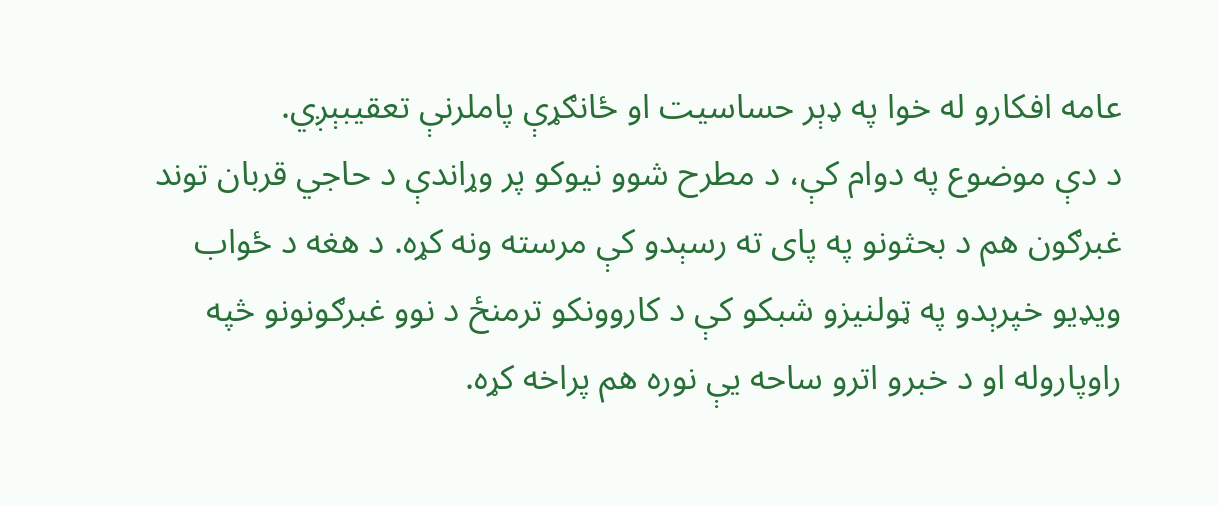عامه افکارو له خوا په ډېر حساسیت او ځانګړې پاملرنې تعقیبېږي.
د دې موضوع په دوام کې، د مطرح شوو نیوکو پر وړاندې د حاجي قربان توند غبرګون هم د بحثونو په پای ته رسېدو کې مرسته ونه کړه. د هغه د ځواب ویډیو خپرېدو په ټولنیزو شبکو کې د کاروونکو ترمنځ د نوو غبرګونونو څپه راوپاروله او د خبرو اترو ساحه یې نوره هم پراخه کړه.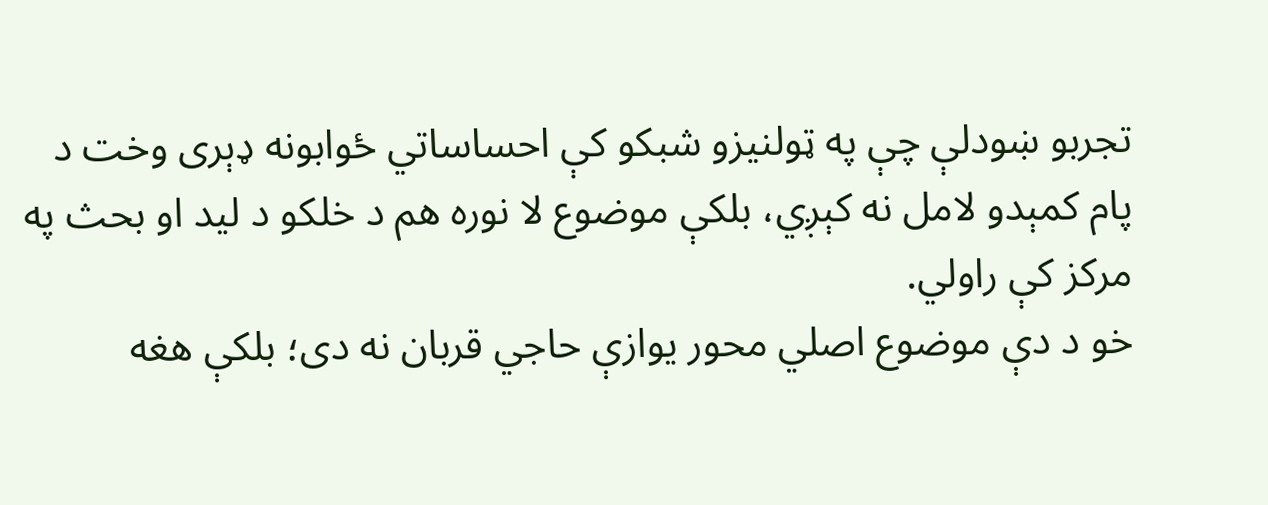تجربو ښودلې چې په ټولنیزو شبکو کې احساساتي ځوابونه ډېری وخت د پام کمېدو لامل نه کېږي، بلکې موضوع لا نوره هم د خلکو د لید او بحث په مرکز کې راولي.
خو د دې موضوع اصلي محور یوازې حاجي قربان نه دی؛ بلکې هغه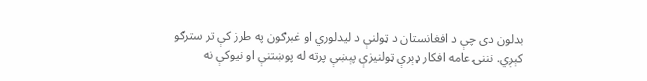بدلون دی چې د افغانستان د ټولنې د لیدلوري او غبرګون په طرز کې تر سترګو کېږي. نننۍ عامه افکار ډېرې ټولنیزې پېښې پرته له پوښتنې او نیوکې نه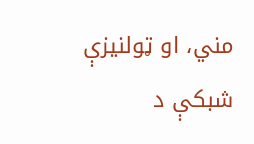مني، او ټولنیزې شبکې د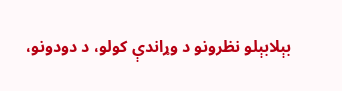بېلابېلو نظرونو د وړاندې کولو، د دودونو،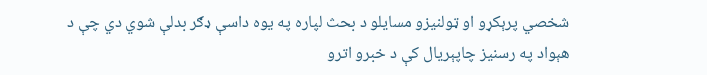شخصي پرېکړو او ټولنیزو مسایلو د بحث لپاره په یوه داسې ډګر بدلې شوي دي چې د هېواد په رسنیز چاپېریال کې د خبرو اترو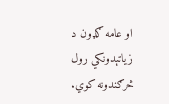او عامه ګډون د زیاتېدونکي رول څرګندونه کوي.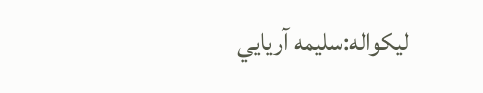لیکواله:سلیمه آریایي